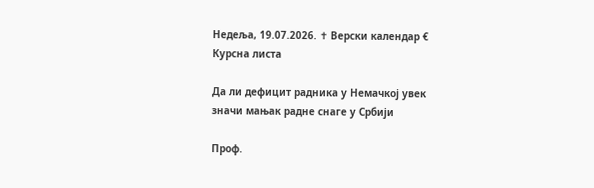Недеља, 19.07.2026. ✝ Верски календар € Курсна листа

Да ли дефицит радника у Немачкој увек значи мањак радне снаге у Србији

Проф.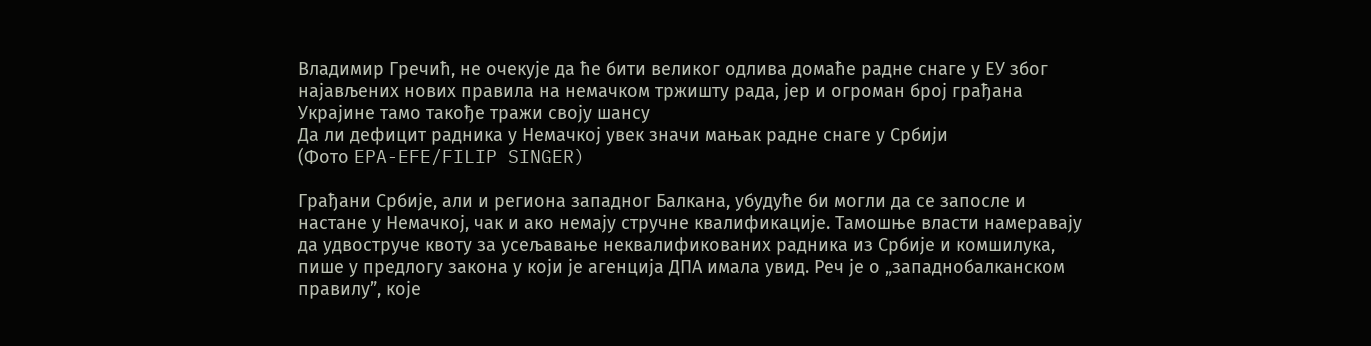Владимир Гречић, не очекује да ће бити великог одлива домаће радне снаге у ЕУ због најављених нових правила на немачком тржишту рада, јер и огроман број грађана Украјине тамо такође тражи своју шансу
Да ли дефицит радника у Немачкој увек значи мањак радне снаге у Србији
(Фото EPA-EFE/FILIP SINGER)

Грађани Србије, али и региона западног Балкана, убудуће би могли да се запосле и настане у Немачкој, чак и ако немају стручне квалификације. Тамошње власти намеравају да удвоструче квоту за усељавање неквалификованих радника из Србије и комшилука, пише у предлогу закона у који је агенција ДПА имала увид. Реч је о „западнобалканском правилу”, које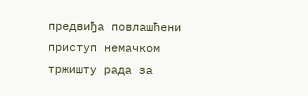предвиђа повлашћени приступ немачком тржишту рада за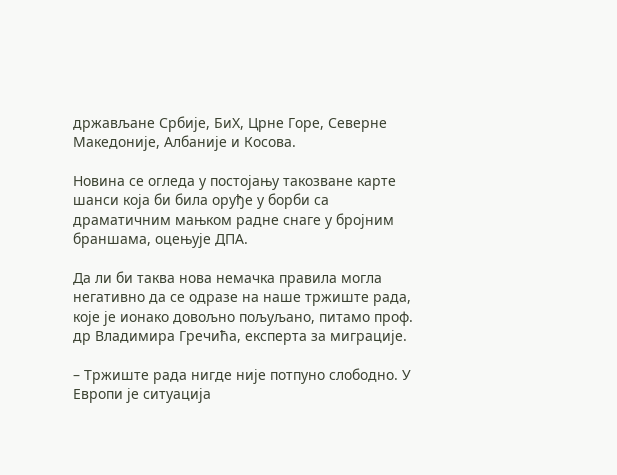држављане Србије, БиХ, Црне Горе, Северне Македоније, Албаније и Косова.

Новина се огледа у постојању такозване карте шанси која би била оруђе у борби са драматичним мањком радне снаге у бројним браншама, оцењује ДПА.

Да ли би таква нова немачка правила могла негативно да се одразе на наше тржиште рада, које је ионако довољно пољуљано, питамо проф. др Владимира Гречића, експерта за миграције.

– Тржиште рада нигде није потпуно слободно. У Европи је ситуација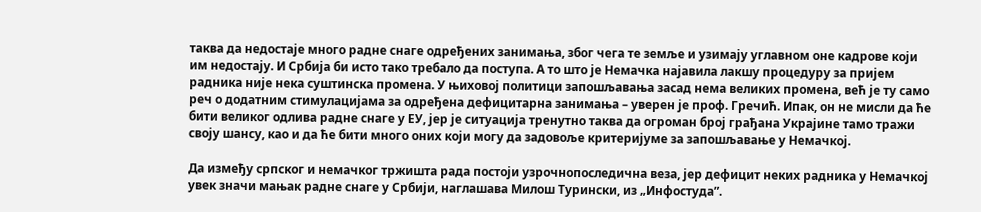таква да недостаје много радне снаге одређених занимања, због чега те земље и узимају углавном оне кадрове који им недостају. И Србија би исто тако требало да поступа. А то што је Немачка најавила лакшу процедуру за пријем радника није нека суштинска промена. У њиховој политици запошљавања засад нема великих промена, већ је ту само реч о додатним стимулацијама за одређена дефицитарна занимања – уверен је проф. Гречић. Ипак, он не мисли да ће бити великог одлива радне снаге у ЕУ, јер је ситуација тренутно таква да огроман број грађана Украјине тамо тражи своју шансу, као и да ће бити много оних који могу да задовоље критеријуме за запошљавање у Немачкој.

Да између српског и немачког тржишта рада постоји узрочнопоследична веза, јер дефицит неких радника у Немачкој увек значи мањак радне снаге у Србији, наглашава Милош Турински, из „Инфостуда”.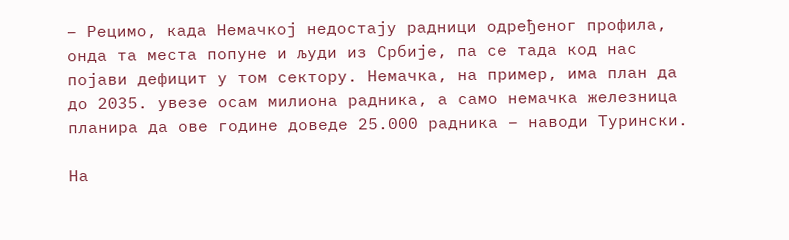– Рецимо, када Немачкој недостају радници одређеног профила, онда та места попуне и људи из Србије, па се тада код нас појави дефицит у том сектору. Немачка, на пример, има план да до 2035. увезе осам милиона радника, а само немачка железница планира да ове године доведе 25.000 радника – наводи Турински.

На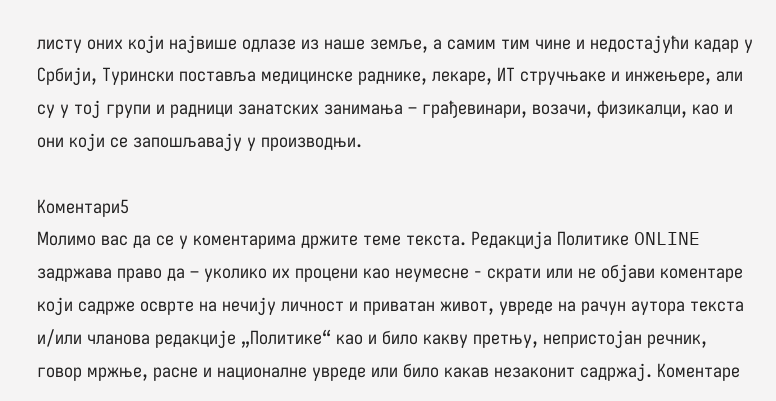листу оних који највише одлазе из наше земље, а самим тим чине и недостајући кадар у Србији, Турински поставља медицинске раднике, лекаре, ИТ стручњаке и инжењере, али су у тој групи и радници занатских занимања – грађевинари, возачи, физикалци, као и они који се запошљавају у производњи.

Коментари5
Молимо вас да се у коментарима држите теме текста. Редакција Политике ONLINE задржава право да – уколико их процени као неумесне - скрати или не објави коментаре који садрже осврте на нечију личност и приватан живот, увреде на рачун аутора текста и/или чланова редакције „Политике“ као и било какву претњу, непристојан речник, говор мржње, расне и националне увреде или било какав незаконит садржај. Коментаре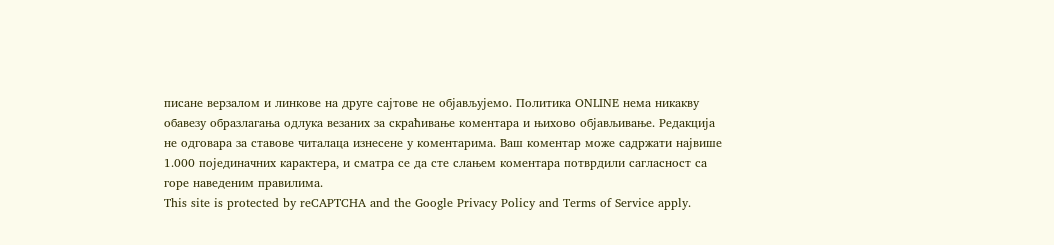писане верзалом и линкове на друге сајтове не објављујемо. Политика ONLINE нема никакву обавезу образлагања одлука везаних за скраћивање коментара и њихово објављивање. Редакција не одговара за ставове читалаца изнесене у коментарима. Ваш коментар може садржати највише 1.000 појединачних карактера, и сматра се да сте слањем коментара потврдили сагласност са горе наведеним правилима.
This site is protected by reCAPTCHA and the Google Privacy Policy and Terms of Service apply.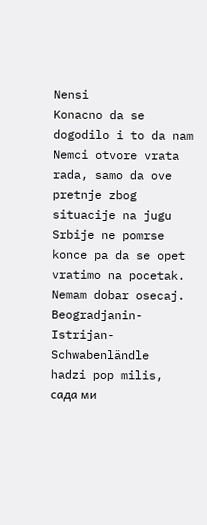Nensi
Konacno da se dogodilo i to da nam Nemci otvore vrata rada, samo da ove pretnje zbog situacije na jugu Srbije ne pomrse konce pa da se opet vratimo na pocetak. Nemam dobar osecaj.
Beogradjanin-Istrijan-Schwabenländle
hadzi pop milis, сада ми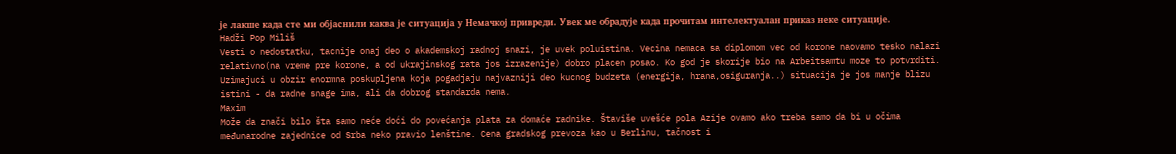је лакше када сте ми објаснили каква је ситуација у Немачкој привреди. Увек ме обрадује када прочитам интелектуалан приказ неке ситуације.
Hadži Pop Miliš
Vesti o nedostatku, tacnije onaj deo o akademskoj radnoj snazi, je uvek poluistina. Vecina nemaca sa diplomom vec od korone naovamo tesko nalazi relativno(na vreme pre korone, a od ukrajinskog rata jos izrazenije) dobro placen posao. Ko god je skorije bio na Arbeitsamtu moze to potvrditi. Uzimajuci u obzir enormna poskupljena koja pogadjaju najvazniji deo kucnog budzeta (energija, hrana,osiguranja..) situacija je jos manje blizu istini - da radne snage ima, ali da dobrog standarda nema.
Maxim
Može da znači bilo šta samo neće doći do povećanja plata za domaće radnike. Štaviše uvešće pola Azije ovamo ako treba samo da bi u očima međunarodne zajednice od Srba neko pravio lenštine. Cena gradskog prevoza kao u Berlinu, tačnost i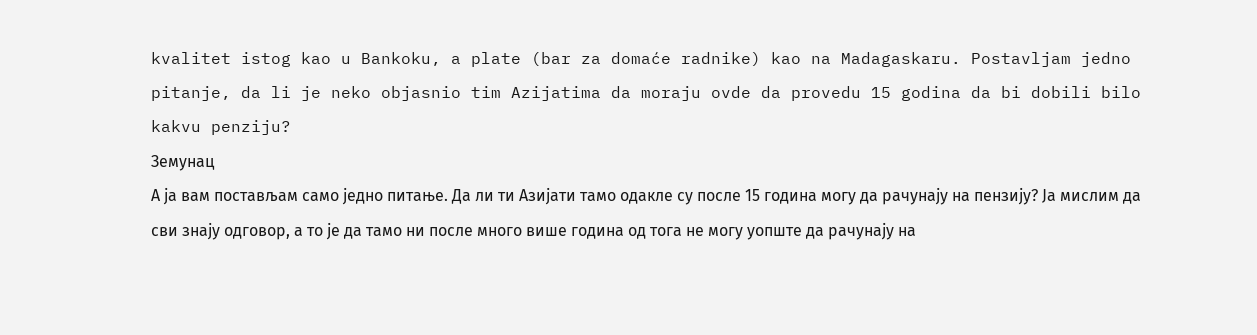kvalitet istog kao u Bankoku, a plate (bar za domaće radnike) kao na Madagaskaru. Postavljam jedno pitanje, da li je neko objasnio tim Azijatima da moraju ovde da provedu 15 godina da bi dobili bilo kakvu penziju?
Земунац
А ја вам постављам само једно питање. Да ли ти Азијати тамо одакле су после 15 година могу да рачунају на пензију? Ја мислим да сви знају одговор, а то је да тамо ни после много више година од тога не могу уопште да рачунају на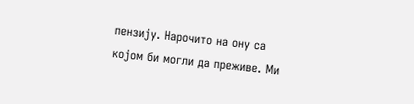пензију. Нарочито на ону са којом би могли да преживе. Ми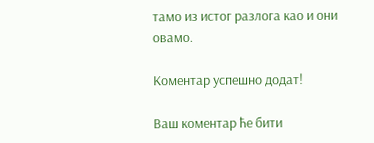тамо из истог разлога као и они овамо.

Комeнтар успeшно додат!

Ваш комeнтар ћe бити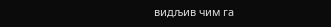видљив чим га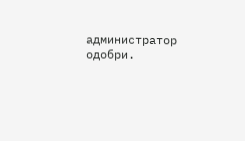администратор одобри.